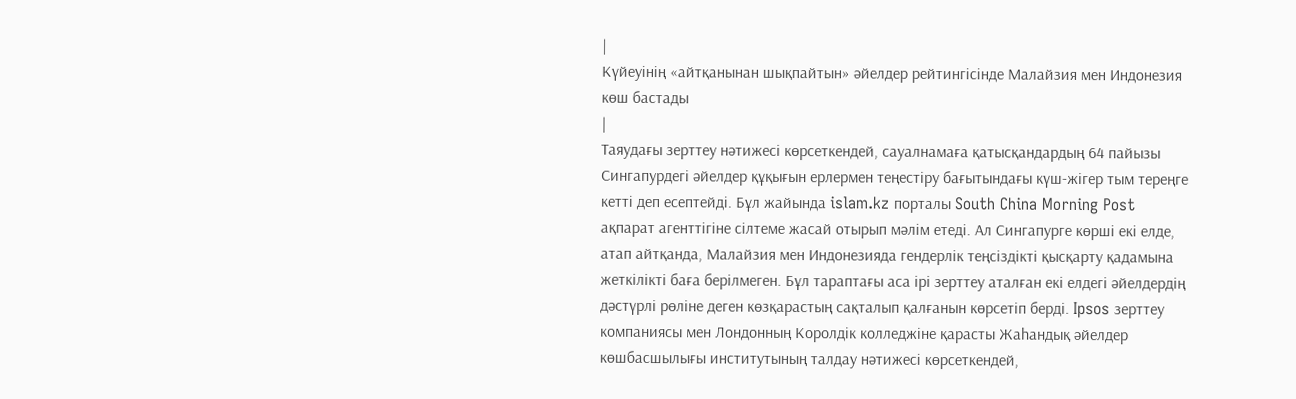|
Күйеуінің «айтқанынан шықпайтын» әйелдер рейтингісінде Малайзия мен Индонезия көш бастады
|
Таяудағы зерттеу нәтижесі көрсеткендей, сауалнамаға қатысқандардың 64 пайызы Сингапурдегі әйелдер құқығын ерлермен теңестіру бағытындағы күш-жігер тым тереңге кетті деп есептейді. Бұл жайында islam.kz порталы South China Morning Post ақпарат агенттігіне сілтеме жасай отырып мәлім етеді. Ал Сингапурге көрші екі елде, атап айтқанда, Малайзия мен Индонезияда гендерлік теңсіздікті қысқарту қадамына жеткілікті баға берілмеген. Бұл тараптағы аса ірі зерттеу аталған екі елдегі әйелдердің дәстүрлі рөліне деген көзқарастың сақталып қалғанын көрсетіп берді. Ipsos зерттеу компаниясы мен Лондонның Королдік колледжіне қарасты Жаһандық әйелдер көшбасшылығы институтының талдау нәтижесі көрсеткендей,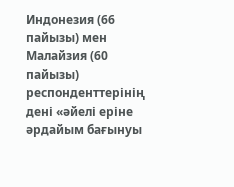Индонезия (66 пайызы) мен Малайзия (60 пайызы) респонденттерінің дені «әйелі еріне әрдайым бағынуы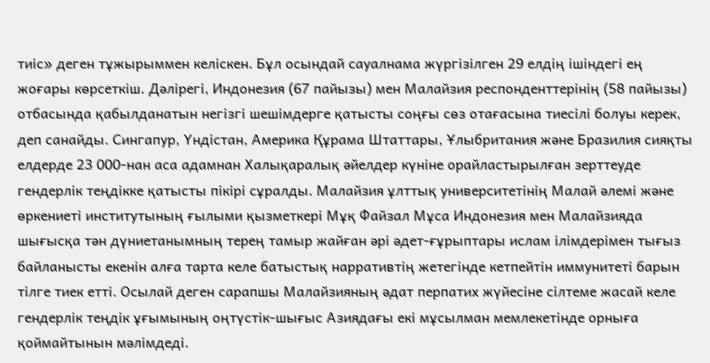тиіс» деген тұжырыммен келіскен. Бұл осындай сауалнама жүргізілген 29 елдің ішіндегі ең жоғары көрсеткіш. Дәлірегі, Индонезия (67 пайызы) мен Малайзия респонденттерінің (58 пайызы) отбасында қабылданатын негізгі шешімдерге қатысты соңғы сөз отағасына тиесілі болуы керек, деп санайды. Сингапур, Үндістан, Америка Құрама Штаттары, Ұлыбритания және Бразилия сияқты елдерде 23 000-нан аса адамнан Халықаралық әйелдер күніне орайластырылған зерттеуде гендерлік теңдікке қатысты пікірі сұралды. Малайзия ұлттық университетінің Малай әлемі және өркениеті институтының ғылыми қызметкері Мұқ Файзал Мұса Индонезия мен Малайзияда шығысқа тән дүниетанымның терең тамыр жайған әрі әдет-ғұрыптары ислам ілімдерімен тығыз байланысты екенін алға тарта келе батыстық нарративтің жетегінде кетпейтін иммунитеті барын тілге тиек етті. Осылай деген сарапшы Малайзияның әдат перпатих жүйесіне сілтеме жасай келе гендерлік теңдік ұғымының оңтүстік-шығыс Азиядағы екі мұсылман мемлекетінде орныға қоймайтынын мәлімдеді.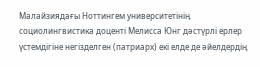Малайзиядағы Ноттингем университетінің социолингвистика доценті Мелисса Юнг дәстүрлі ерлер үстемдігіне негізделген (патриарх) екі елде де әйелдердің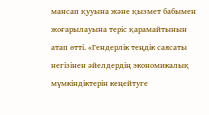мансап қууына және қызмет бабымен жоғарылауына теріс қарамайтынын атап өтті. «Гендерлік теңдік саясаты негізінен әйелдердің экономикалық мүмкіндіктерін кеңейтуге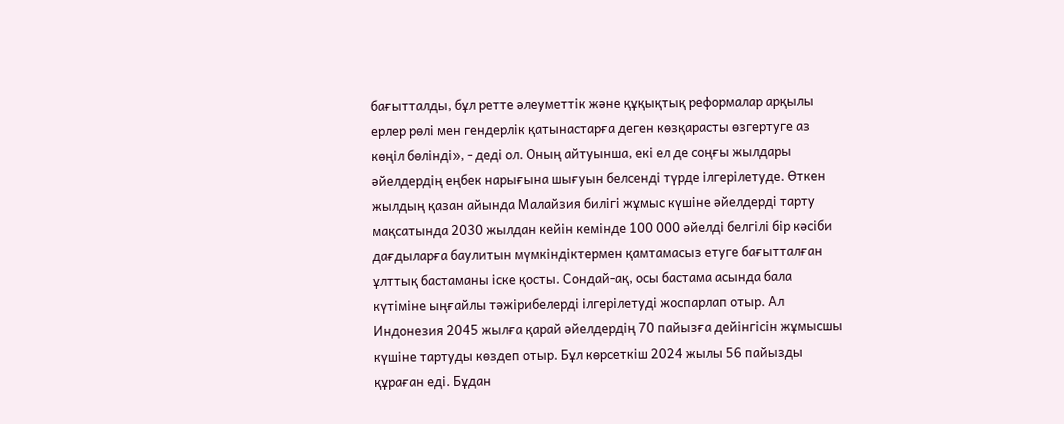бағытталды, бұл ретте әлеуметтік және құқықтық реформалар арқылы ерлер рөлі мен гендерлік қатынастарға деген көзқарасты өзгертуге аз көңіл бөлінді», - деді ол. Оның айтуынша, екі ел де соңғы жылдары әйелдердің еңбек нарығына шығуын белсенді түрде ілгерілетуде. Өткен жылдың қазан айында Малайзия билігі жұмыс күшіне әйелдерді тарту мақсатында 2030 жылдан кейін кемінде 100 000 әйелді белгілі бір кәсіби дағдыларға баулитын мүмкіндіктермен қамтамасыз етуге бағытталған ұлттық бастаманы іске қосты. Сондай-ақ, осы бастама асында бала күтіміне ыңғайлы тәжірибелерді ілгерілетуді жоспарлап отыр. Ал Индонезия 2045 жылға қарай әйелдердің 70 пайызға дейінгісін жұмысшы күшіне тартуды көздеп отыр. Бұл көрсеткіш 2024 жылы 56 пайызды құраған еді. Бұдан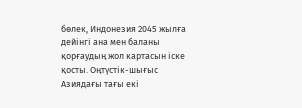бөлек, Индонезия 2045 жылға дейінгі ана мен баланы қорғаудың жол картасын іске қосты. Оңтүстік-шығыс Азиядағы тағы екі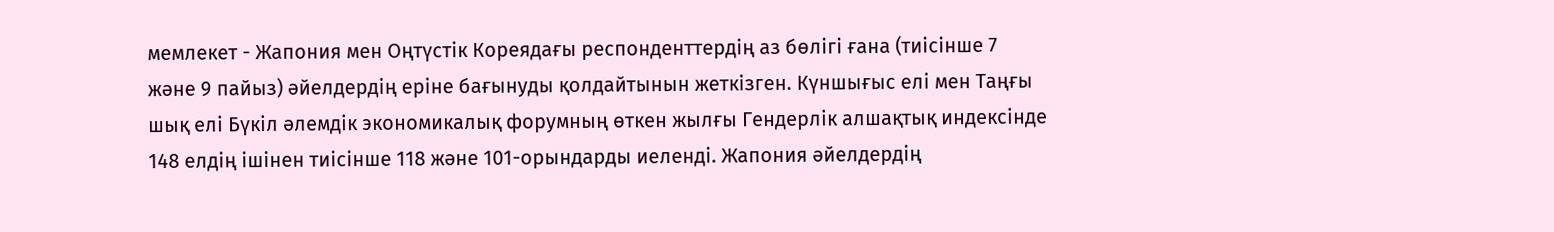мемлекет - Жапония мен Оңтүстік Кореядағы респонденттердің аз бөлігі ғана (тиісінше 7 және 9 пайыз) әйелдердің еріне бағынуды қолдайтынын жеткізген. Күншығыс елі мен Таңғы шық елі Бүкіл әлемдік экономикалық форумның өткен жылғы Гендерлік алшақтық индексінде 148 елдің ішінен тиісінше 118 және 101-орындарды иеленді. Жапония әйелдердің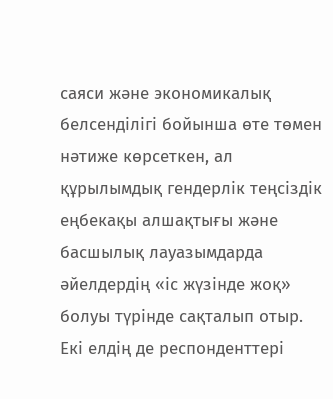саяси және экономикалық белсенділігі бойынша өте төмен нәтиже көрсеткен, ал құрылымдық гендерлік теңсіздік еңбекақы алшақтығы және басшылық лауазымдарда әйелдердің «іс жүзінде жоқ» болуы түрінде сақталып отыр. Екі елдің де респонденттері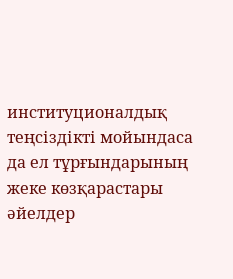институционалдық теңсіздікті мойындаса да ел тұрғындарының жеке көзқарастары әйелдер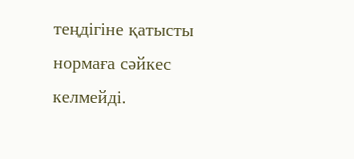теңдігіне қатысты нормаға сәйкес келмейді.